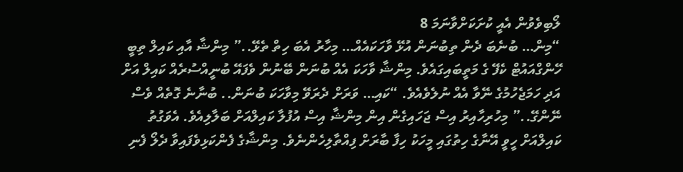ލޯބިވެވުން އެއީ ކުށަކަށްވާނަމަ 8
“މިން… ބުނެބަ ދެން ތިބުނަން އުޅޭ ވާހަކައެއް… މިހާރު އެބަ ހިތް ތެޅޭ..” މިންޝާ އާއި ކައިލް ތިބީ ހޭންގްއައުޓް ކެފޭ ގެ މަތީބައިގައެވެ. މިންޝާ ވާހަކަ އެއް ބުނަން ބޭނުން ވެފައޭ ބުނީއްސުރެއް ކައިލް އަށް އަދި ހަމަޖެހުމުގެ ނޭވާ އެއް ނުލެވެއެވެ. “ކައި… ވަރަށް ދެރަވޭ މިވާހަކަ ބުނަން.. ބުނާނެ ގޮތެއް ވެސް ނޭންގޭ..” މިހުރިހާއިރު އިސް ޖަހައިގެން އިން މިންޝާ އިސް އުފުލާ ކައިލްއަށް ބަލާލިއެވެ. އެވަގުތު ކައިލްއަށް ހީވީ އޭނާގެ ހިތުގައި މީހަކު ހިފާ ބާރަށް ފިއްތާލިހެންނެވެ. މިންޝާގެ ފެންކަޅިވެފައިވާ ދެލޯ ފެނި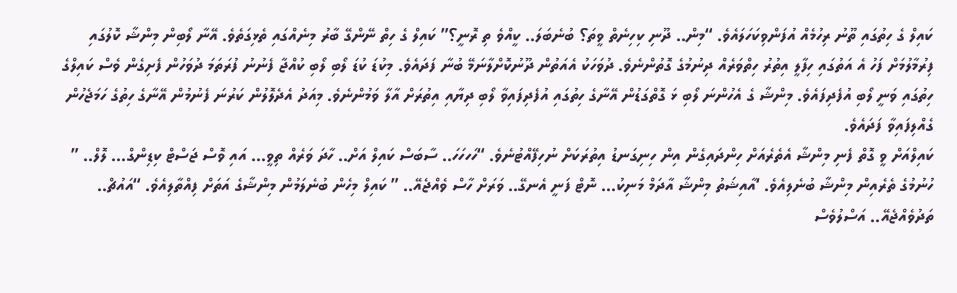ކައިލް ގެ ހިތުގައި ތޫނު ރިހުމެއް އުފަންވިކަހަލައެވެ. “މިން.. ދޫނި ކިހިނެތް ވީތަ؟ ބުނެބަލަ.. ކީއްވެ ތި ރޮނީ؟” ކައިލް ގެ ހިތް ނޭންގޭ ބާރު މިނެއްގައި ތެޅިގަތެވެ. އޭނާ ލޯބިން މިންޝާ ކޮލުގައި ފިރުމާލުމަށް ފަހު އެ އަތުގައި ހިފާލީ އިތުރު ހިތްވަރެއް ދިނުމުގެ ގޮތުންނެވެ. ދުވަހަކު އެއަތުން ދޫނުކޮށްލާނަމޭ ބުނާ ފަދައެވެ. މިކުޑަ ކުޑަ ލޯބި ލޯބި ކުއްޖާ ފެނުނު ފުރަތަމަ ދުވަހުން ފެށިގެން ވެސް ކައިލްގެ ހިތުގައި ވަނީ ލޯބި އުފެދިފައެވެ. މިންޝާ ގެ އެހުންނަ ލޯބި ޅަ ގޮތްގަޑުން އޭނާގެ ހިތުގައި އުފެދިފައިވާ ލޯބި ދިޔާއި އިތުރަށް އާލާ ވަމުންނެވެ. މިއަދު އެދެލޮލުން ކަރުނަ ފެނުމުން އޭނާގެ ހިތުގެ ހަމަޖެހުން ގެއްލިފައިވާ ފަދައެވެ.
ކައިލްއަށް ވީ ގޮތް ފެނި މިންޝާ އެތެރެއަށް ހިންދައިގެން އިން ހިނިގަނޑު އިތުރަކަށް ނުހިފޭއްޓުނެވެ. “ހަހހަހަ.. ސާބަސް ކައިލް އަށް.. ހާދަ ވަރެއް ތިވީ… އައި ވޮސް ޖަސްޓް ކިޑިންގް… ލޮލް.. ” ހުނުމުގެ ތެރެއިން މިންޝާ ބުނެލިއެވެ. ‘އާއިޝަތު މިންޝާ އާދަމް މަނިކު… ނޮޓް ފަނީ އެނގޭ.. ވަރަށް ހާސް ވެއްޖެއޭ.. ” ކައިލް މިހެން ބުނެލަމުން މިންޝާގެ އަތަށް ފިއްތާލިއެވެ. “އައުޗް.. ތަދުވެއްޖެއޭ.. އަސްލުވެސް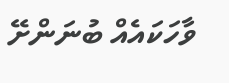ވާހަކައެއް ބުނަންށޭ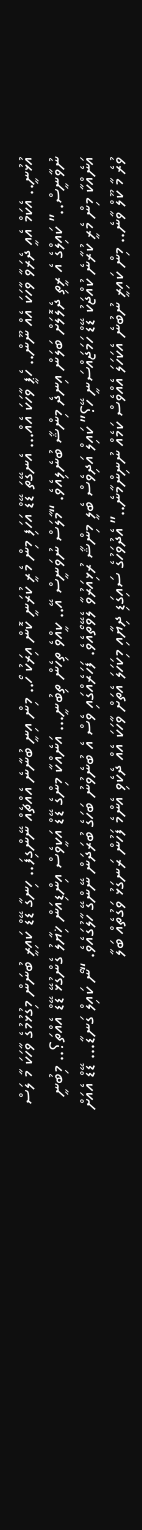އުޅުނީ.. އެކަމް އެއީ ދެރަވާ ވާހަކަ އެއް ނޫން.. ހެޕީ ވާހަކަ އެއް… އެނގޭތަ ޑޭޑް އަހަފި މިން މެރީ ކުރަނީ ކޮން އިރަކު ހޯ.. މިން އިނީ ބުނާނެ އެއްޗެއް ނޭންގިފަ.. ހިނގާ ޑޭޑް ކައިރީ ބުނަން މިގުޅުމުގެ ވާހަކަ މާ ލަސް ނުވާނީސް..” ކައިލްގެ އެ ރީތި ދެލޮލަށް ބަލަން އިނދެ މިންޝާ ބުނެލިއެވެ. “މާލަސް ނުވަނީސް އޭ.. ކީއްވެ ތިހެން ތިބުނީ… އަނެއްކާ މިންގެ ޑޭޑް އަކީވެސް އިންޑިއަން ޚިޔާލު ގެންގުޅޭ ޑޭޑް އެއްތަ؟.. މިބުނީ އަނެއްކާ މިން މެރީ ކުރާނެ ކުއްޖަކު ޑޭޑް ހަމަޖައްސަނީ ހޭ؟” ކައިލް އަދިވެސް ބެލީ މިންޝާ ރުޅިއަރުވާ ލެވޭތޯއެވެ. ފަހަރެއްގައި ވެސް އެ ބުނެވުނު ބަހަގެ ބުރަދަން ނޭންގޭ ހާލުގައެވެ. “ނޯ ކައިލް ގަނޑާ… ޑޭޑް އެއަށް ވުރެ މާ ކޫލް ވާނެ.. މިން ކައިރީ ނުބުނެ އެކަހަލަ އެއްވެސް ކަމެއް ނުނިންމާނެ..” އެދުވަހުގެ ސައިގަޑި ދިޔާއި މިކަހަލަ އެތަށް ވާހަކަ އެއް ދެކެވި އެންމެ ފަހުން ރަނގަޅު ވަގުތެއް ބަލާ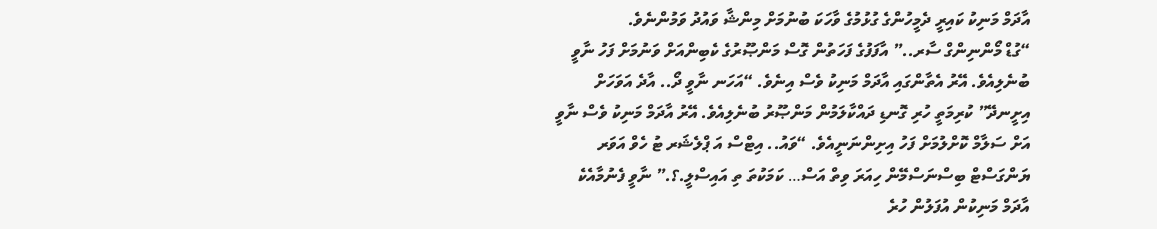އާދަމް މަނިކު ކައިރީ ދެމީހުންގެ ގުޅުމުގެ ވާހަކަ ބުނުމަށް މިންޝާ ވައުދު ވަމުންނެވެ.
“ގުޑް މޯންނިންގް ސާރ..” އާފަފުގެ ފަހަތުން ގޮސް މަންޞޫރުގެ ކެބިންއަށް ވަނުމަށް ފަހު ނާވީ ބުނެލިއެވެ. އޭރު އެތާންގައި އާދަމް މަނިކު ވެސް އިނެވެ. “އަހަނ ނާވީ ދޯ.. އާދެ އަވަހަށް އިށީނދޭ” ކުރިމަތީ ހުރި ގޮނޑި ދައްކާލަމުން މަންޞޫރު ބުނެލިއެވެ. އޭރު އާދަމް މަނިކު ވެސް ނާވީ އަށް ސަލާމް ކޮށްލުމަށް ފަހު އިށިންނަނީއެވެ. “ވައު.. އިޓްސް އަ ޕްލެޝަރ ޓު ހެވް އަވަރ ޔަންގަސްޓް ބިސްނަސްމޭން ހިއަރަ ވިތް އަސް… ކަމަކުތަ ތި އައިސްލީ.؟.” ނާވީ ފެނުމާއެކެ އާދަމް މަނިކުން އުފަލުން ހުރެ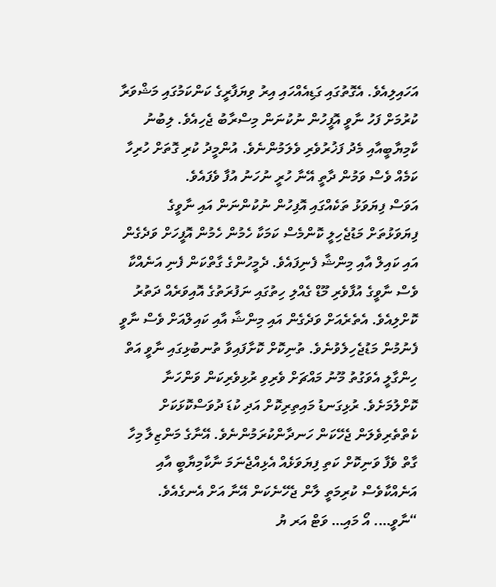އަހައިލިއެވެ. އެގޮތުގައި ގަޑިއެއްހައި އިރު ވިޔަފާރީގެ ކަންކަމުގައި މަޝްވަރާ ކުރުމަށް ފަހު ނާވީ އޮފީހުން ނުކުނަން މިސްރާބު ޖެހިއެވެ. ލިބުނު ކާމިޔާބީއާއި މެދު ފަޚުރުވެރި ވެލަމުންނެވެ. އުންމީދު ކުރި ގޮތަށް ހުރިހާ ކަމެއް ވެސް ވަމުން ދާތީ އޭނާ ހުރީ ނުހަނު އުފާ ވެފައެވެ.
އަވަސް ފިޔަވަޅު ތަކެއްގައި އޮފިހުން ނުކުންނަން އައި ނާވީގެ ފިޔަވަޅުތަށް މަޑުޖެހިލީ ކޮންމެސް ކަމަކާ ހެމުން ހެމުން އޮފީހަށް ވަދެގެން އައި ކައިލް އާއި މިންޝާ ފެނިފައެވެ. ދެމީހުންގެ ގާތްކަން ފެނި އަނެއްކާ ވެސް ނާވީގެ އުފާވެރި މޫޑް ގެއްލި ހިތުގައި ނަފުރަތުގެ އޮއިވަރެއް ދަތުރު ކޮށްލިއެވެ. އެތެރެއަށް ވަދެގެން އައި މިންޝާ އާއި ކައިލްއަށް ވެސް ނާވީ ފެނުމުން މަޑުޖެހިލެވުނެވެ. ތުނިކޮށް ކޮށާފައިވާ ތުނބުޅިގައި ނާވީ އަތް ހިންގާލީ އެވަގުތު މޫނު މައްޗަށް ވެރިވި ރުޅިވެރިކަން ވަންހަނާ ކޮށްލުމަށެވެ. ރުޅިގަނޑު މައިތިރިކޮށް އަދި ކުޑަ ދުވަސްކޮޅަކަށް ކެތްތެރިވެލަން ޖެހޭކަން ހަނދާންކުރަމުންނެވެ. އޭނާގެ މަންޒިލާ މިހާ ގާތް ވެފާ ވަނިކޮށް ކަތި ފިޔަވަޅެއް އެޅިއްޖެނަމަ ނާކާމިޔާބީ އާއި އަނެއްކާވެސް ކުރިމަތީ ލާން ޖެހޭނެކަން އޭނާ އަށް އެނގެއެވެ. “ނާވީ…. އޯ މައި… ވަޓް އަރ ޔު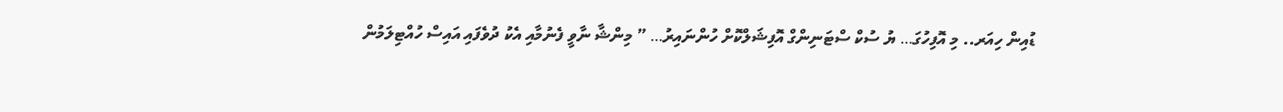ޑުއިން ހިއަރ.. މި އޮފިހުގަ… ޔު ސުކް ސްޓަނިންގް އޮފިޝަލްކޮށް ހުންނައިރު… ” މިންޝާ ނާވީ ފެނުމާއި އެކު ދުވެފައި އައިސް ހުއްޓިލަމުން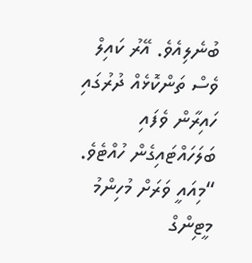ބުނެލިއެވެ. އޭރު ކައިލް ވެސް ތަންކޮޅެއް ދުރުގައި ހައިރާން ވެފައި ބަލަހައްޓައިގެން ހުއްޓެވެ. “މިއައީ ވަރަށް މުހިންމު މީޓިންގް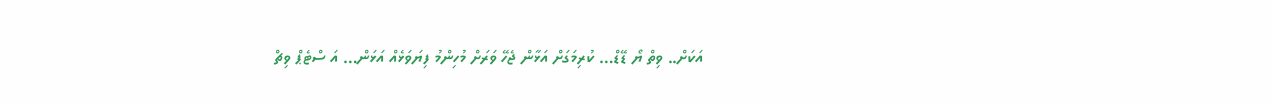އަކަށް.. ވިތް ޔޯ ޑޭޑް… ކުރިމަގަށް އަޅާން ޖެހޭ ވަރަށް މުހިންމު ފިޔަވަޅެއް އަޅަން… އަ ސްޓެޕް ވިޗް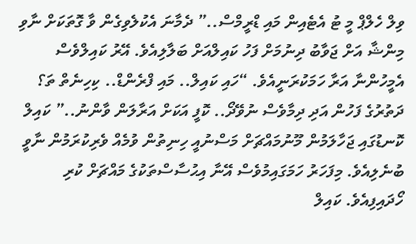ވިލް ހެލްޕް މީ ޓު އެޓެއިން މައި ޑްރީމްސް..” ދެމާނަ އެކުލެވިގެން ވާ ގޮތަކަށް ނާވި މިންޝާ އަށް ޖަވާބު ދިނުމަށް ފަހު ކައިލްއަށް ބަލާލިއެވެ. އޭރު ކައިލްވެސް އެމީހުންނާ އަރާ ހަމަކުރަނީއެވެ. “ހައި ކައިލް.. މައި ފްރެންޑް.. ކިހިނެތް ތަ؟ ދަތުރުގެ ފަހުން އަދި ދިމާވެސް ނުވޭދޯ.. ކޮފީ އަކަށް އަރާލަން ވާންނު..” ކައިލް ކޮނޑުގައި ޖަހާލަމުން މޫނުމައްޗަށް މަސްނުއީ ހިނިތުން ވުމެއް ވެރިކުރަމުން ނާވީ ބުނެލިއެވެ. މިފަހަރު ހަމަގައިމުވެސް އޭނާ އިޙުސާސްތަކުގެ މައްޗަށް ކުރި ހޯދައިފިއެވެ. ކައިލް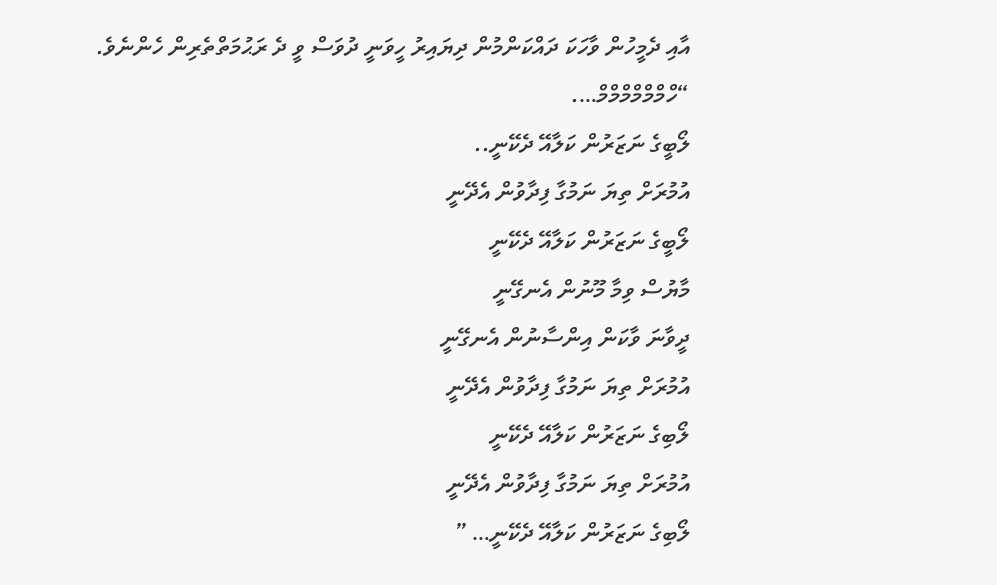އާއި ދެމީހުން ވާހަކަ ދައްކަންމުން ދިޔައިރު ހީވަނީ ދުވަސް ވީ ދެ ރަޙުމަތްތެރިން ހެންނެވެ.
“ހްމްމްމްމްމްމް….
ލޯބީގެ ނަޒަރުން ކަލާއޭ ދެކޭނީ..
އުމުރަށް ތިޔަ ނަމުގާ ފިދާވުން އެދޭނީ
ލޯބީގެ ނަޒަރުން ކަލާއޭ ދެކޭނީ
މާޔުސް ވިމާ މޫނުން އެނގޭނީ
ދީވާނަ ވާކަން އިންސާނުން އެނގޭނީ
އުމުރަށް ތިޔަ ނަމުގާ ފިދާވުން އެދޭނީ
ލޯބިގެ ނަޒަރުން ކަލާއޭ ދެކޭނީ
އުމުރަށް ތިޔަ ނަމުގާ ފިދާވުން އެދޭނީ
ލޯބިގެ ނަޒަރުން ކަލާއޭ ދެކޭނީ… ”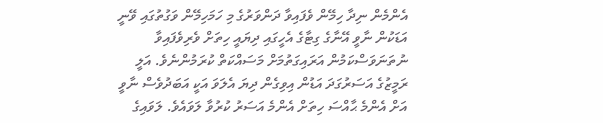އެންމެން ނިދާ ހިމޭން ވެފައިވާ ދަންވަރުގެ މި ހަމަހިމޭން ވަގުތުގައި ވޭނީ އަޑަކުން ނާވީ އޭނާގެ ގިޓާގެ އެހީގައި ދިޔައީ ހިތަށް ވެރިވެފައިވާ ނުތަނަވަސްކަމުން އަރައިގަތުމަށް މަސައްކަތް ކުރަމުންނެވެ. އަލީ ރަމީޒުގެ އަސަރުގަދަ އަޑުން އިވިގެން ދިޔަ އެލަވަ އަކީ އަބަދުވެސް ނާވީ އަށް އެންމެ ޙާއްސަ ހިތަށް އެންމެ އަސަރު ކުރުވާ ލަވައެވެ. ލަވައިގެ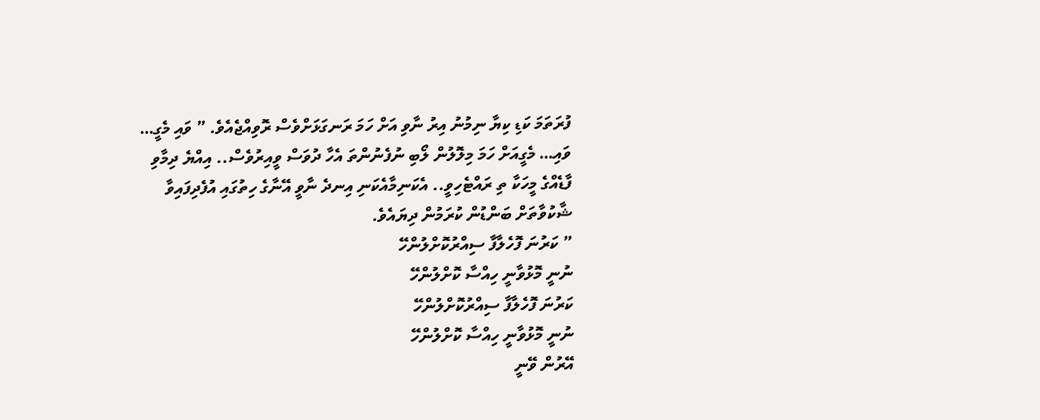ފުރަތަމަ ކަޑި ކިޔާ ނިމުނު އިރު ނާވި އަށް ހަމަ ރަނގަޅަށްވެސް ރޮވިއްޖެއެވެ. ” ވައި މެގީ… ވައި… މެގީއަށް ހަމަ މިލޮލުން ލޯބި ނުފެނުންތަ އެހާ ދުވަސް ވީއިރުވެސް.. އިއްޔެ ދިމާވި ފާޑެއްގެ މީހަކާ ތި ރައްޓެހިވީ.. އެކަނިމާއެކަނި އިނދެ ނާވީ އޭނާގެ ހިތުގައި އުފެދިފައިވާ ޝާކުވާތަށް ބަންޑުން ކުރަމުން ދިޔައެވެ.
” ކަރުނަ ފޮހެލާފާ ސިއްރުކޮށްލުންހޭ
ނުނީ މޮޅުވާނީ ހިއްސާ ކޮށްލުންހޭ
ކަރުނަ ފޮހެލާފާ ސިއްރުކޮށްލުންހޭ
ނުނީ މޮޅުވާނީ ހިއްސާ ކޮށްލުންހޭ
އޭރުން ވޭނީ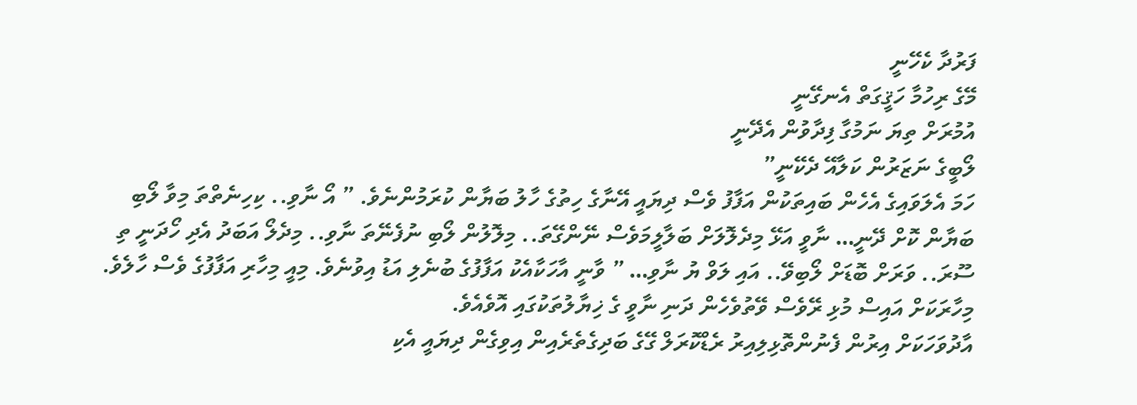ފަރުދާ ކެހޭނީ
މޭގެ ރިހުމާ ހަޤީގަތް އެނގޭނީ
އުމުރަށް ތިޔަ ނަމުގާ ފިދާވުން އެދޭނީ
ލޯބީގެ ނަޒަރުން ކަލާއޭ ދެކޭނީ”
ހަމަ އެލަވައިގެ އެހެން ބައިތަކުން އަފާފު ވެސް ދިޔައީ އޭނާގެ ހިތުގެ ހާލު ބަޔާން ކުރަމުންނެވެ. ” އޯ ނާވި.. ކިހިނެތްތަ މިވާ ލޯބި ބަޔާން ކޮށް ދޭނީ… ނާވީ އަޅޭ މިދެލޮލަށް ބަލާލީމަވެސް ނޭންގޭތަ.. މިލޮލުން ލޯބި ނުފެނޭތަ ނާވި.. މިދެލޯ އަބަދު އެދި ހޯދަނީ ތި ސޫރަ.. ވަރަށް ބޮޑަށް ލޯބިވޭ.. އައި ލަވް ޔު ނާވި… ” ވާނީ އާހަކާއެކު އަފާފުގެ ބުނެލި އަޑު އިވުނެވެ. މިއީ މިހާރި އަފާފުގެ ވެސް ހާލެވެ. މިހާރަކަށް އައިސް މުޅި ރޭވެސް ވޭތުވެހެން ދަނި ނާވީ ގެ ޚިޔާލުތަކުގައި އޮވެއެވެ.
އާދުވަހަކަށް އިރުން ފެނުންތޮޅިލިއިރު ރެޑްކޮރަލް ގޭގެ ބަދިގެތެރެއިން އިވިގެން ދިޔައީ އެކި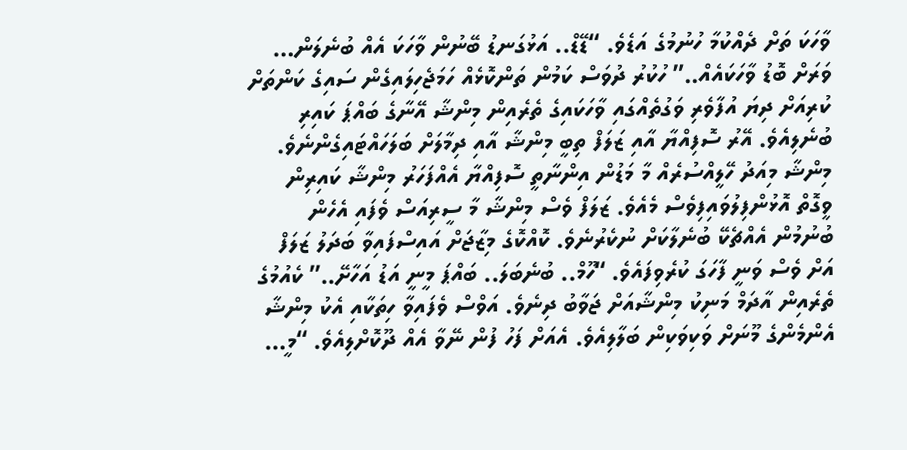ވާހަކަ ތަށް ދެއްކުމާ ހުނުމުގެ އަޑެވެ. “ޑޭޑް.. އަޅުގަނޑު ބޭނުން ވާހަކަ އެއް ބުނެލަން… ވަރަށް ބޮޑު ވާހަކައެއް..” ހުކުރު ދުވަސް ކަމުން ތަންކޮޅެއް ހަމަޖެހިލައިގެން ސައިގެ ކަންތަށް ކުރިއަށް ދިޔަ އުފާވެރި ވަގުތެއްގައި ވާހަކައިގެ ތެރެއިން މިންޝާ އޭނާގެ ބައްޕަ ކައިރި ބުނެލިއެވެ. އޭރު ސޮފިއްޔާ އާއި ޒަލަފް ތިބީ މިންޝާ އާއި ދިމާލަށް ބަލަހައްޓައިގެންނެވެ. މިންޝާ މިއަދު ހޭލީއްސުރެއް މާ މަޑުން އިންނާތީ ސޮފިއްޔާ އެއްފަހަރު މިންޝާ ކައިރިން ވީގޮތް އޮޅުންފިލުވައިފިވެސް މެއެވެ. ޒަލަފް ވެސް މިންޝާ މާ ސީރިއަސް ވެފައި އެހެން ބުނުމުން އެއްޗެކޭ ބުނެލާކަށް ނުކެރުނެވެ. ކޮއްކޮގެ މިޒާޖަށް އައިސްފައިވާ ބަދަލު ޒަލަފް އަށް ވެސް ވަނީ ފާހަގަ ކުރެވިފައެވެ. “ހޫމް.. ބުނެބަލަ.. ބައްޕަ މީނީ އަޑު އަހާށޭ..” ކެއުމުގެ ތެރެއިން އާދަމް މަނިކު މިންޝާއަށް ޖަވާބު ދިނެވެ. އަވްސް ވެފައިވާ ހިތަކާއި އެކު މިންޝާ އެންމެންގެ މޫނަށް ވަކިވަކިން ބަލާލިއެވެ. އެއަށް ފަހު ފުން ނޭވާ އެއް ދޫކޮށްލިއެވެ. “މީ…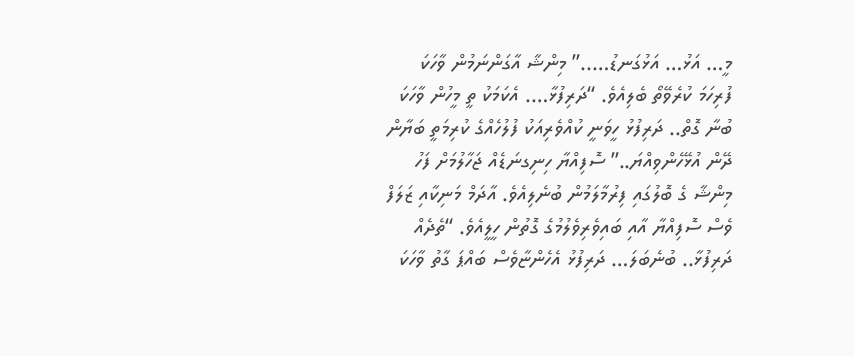މީ… އަޅު… އަޅުގަނޑު…..” މިންޝާ އާގަންނަމުން ވާހަކަ ފުރިހަމަ ކުރެވޭތޯ ބެލިއެވެ. “ދަރިފުޅާ…. އެކަމަކު ތީ މީހުން ވާހަކަ ބުނާ ގޮތް.. ދަރިފުޅު ހީވަނީ ކުއްވެރިއަކު ފުލުހެއްގެ ކުރިމަތީ ބަޔާން ދޭން އުޅޭހެންވިއްޔަ..” ސޮފިއްޔާ ހިނިގނަޑެއް ޖަހާލުމަށް ފަހު މިންޝާ ގެ ބޮލުގައި ފިރުމާލަމުން ބުނެލިއެވެ. އާދަމް މަނިކާއި ޒަލަފް ވެސް ސޮފިއްޔާ އާއި ބައިވެރިވެލުމުގެ ގޮތުން ހީލީއެވެ. “ތެދެއް ދަރިފުޅާ.. ބުނެބަލަ… ދަރިފުޅު އެހެންޏާވެސް ބައްޕަ ގާތު ވާހަކަ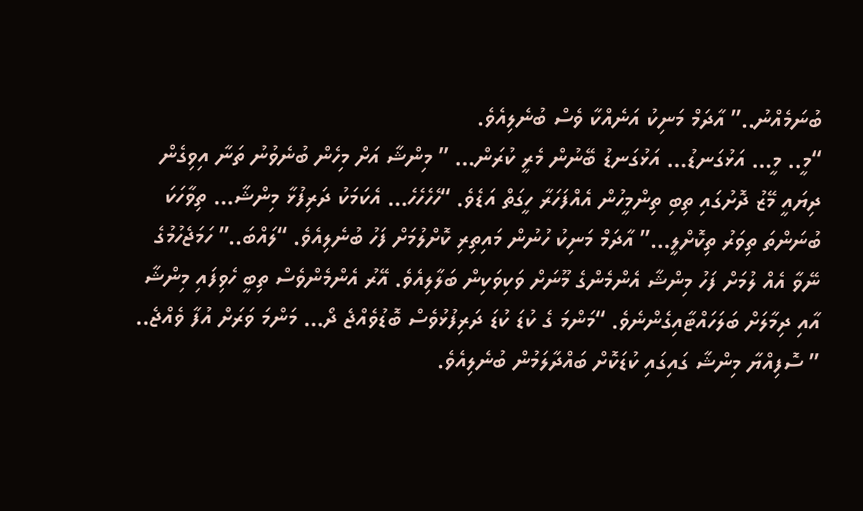ބުނަމެއްނު..” އާދަމް މަނިކު އަނެއްކާ ވެސް ބުނެލިއެވެ.
“މީ.. މީ… އަޅުގަނޑު… އަޅުގަނޑު ބޭނުން މެރީ ކުރަން… ” މިންޝާ އަށް މިހެން ބުނެވުނު ތަނާ އިވިގެން ދިޔައީ މޭޒު ދޮށުގައި ތިބި ތިންމީހުން އެއްފަހަރާ ހީގަތް އަޑެވެ. “ހެހެހެހެ… އެކަމަކު ދަރިފުޅާ މިންޝާ… ތިވާހަކަ ބުނަންތަ ތިވަރު ތިކޮށްލީ…” އާދަމް މަނިކު ހުނުން މައިތިރި ކޮށްލުމަށް ފަހު ބުނެލިއެވެ. “ލައްބަ..” ހަމަޖެހުމުގެ ނޭވާ އެއް ލުމަށް ފަހު މިންޝާ އެންމެންގެ މޫނަށް ވަކިވަކިން ބަލާލިއެވެ. އޭރު އެންމެންވެސް ތިބީ ހެވިފައި މިންޝާ އާއި ދިމާލަށް ބަލަހައްޓާއިގެންނެވެ. “މަންމަ ގެ ކުޑަ ކުޑަ ދަރިފުޅުވެސް ބޮޑުވެއްޖެ ދޯ… މަންމަ ވަރަށް އުފާ ވެއްޖެ.. ” ސޮފިއްޔާ މިންޝާ ގައިގައި ކުޑަކޮށް ބައްދާލަމުން ބުނެލިއެވެ.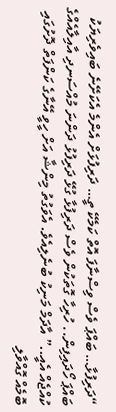“ދަރިފުޅާ… ބައްޕަ ވެސް ވިސްނާފަ އޮތް ކަމެކޭ ތީ… ދަރިފުޅަށް އެންމެ އެކަށޭނެ ބައިވެރިޔަކު ބައްޕަ ހޯދައިފިން.. ހުރިހާ ގޮތަކުން ވެސް ދަރިފުޅާ ގުޅޭ ދަރިފުޅު ދަންނަ މުއްސަނދި އާއިލާއެއްގެ ކުއްޖެއް އެއީ..” އާދަމް މަނިކު ބުނެލިއެވެ. އެވަގުތު މިންޝާ އަށް ހީވީ އޭނާގެ ކަންފަތް ދޮށުގައި ބޮމެއް ގޮއްވާލި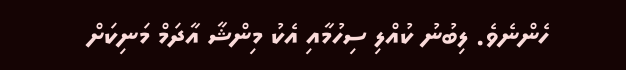ހެންނެވެ. ލިބުނު ކުއްލި ސިހުމާއި އެކު މިންޝާ އާދަމް މަނިކަށް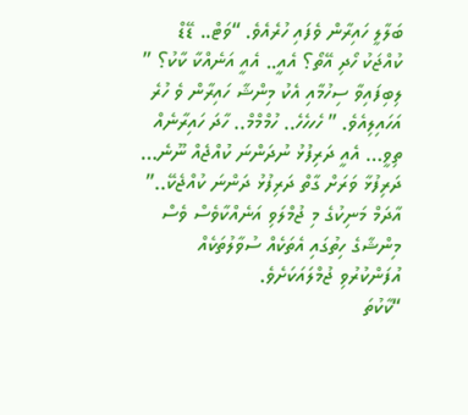ބަލާލީ ހައިރާން ވެފައި ހުރެއެވެ. “ވަޓް.. ޑޭޑް ކުއްޖަކު ހޯދި އޭތޯ؟ އެއީ.. އެއީ އަނެއްކާ ކާކު؟ ” ލިބިފައިވާ ސިހުމާއި އެކު މިންޝާ ހައިރާން ވެ ހުރެ އަހައިލިއެވެ. ” ހެހހެހެ.. ހުމްމްމް.. ހާދަ ހައިރާނެއް ތިވީ… އެއީ ދަރިފުޅު ނުދަންނަ ކުއްޖެއް ނޫނެ… ދަރިފުޅާ ވަރަށް ގާތް ދަރިފުޅު ދަންނަ ކުއްޖެކޭ..” އާދަމް މަނިކުގެ މި ޖުމްލަވި އަނެއްކާވެސް ވެސް މިންޝާގެ ހިތުގައި އެތަކެއް ސުވާލުތަކެއް އުފަންކުރުވި ޖުމްލައަކަށެވެ.
“ކާކުތަ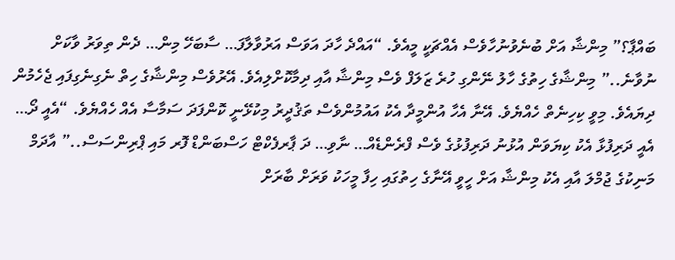ބައްޕާ؟” މިންޝާ އަށް ބުނެވުނުހާވެސް އެއްޗަކީ މީއެވެ. “އައްދެ ހާދަ އަވަސް އަރުވާލާފަ… ސާބަހޭ މިން… ދެން ތިވަރު ވާކަށް ނުވާނެ..” މިންޝާގެ ހިތުގެ ހާލު ނޭންގި ހުރެ ޒަލަފް ވެސް މިންޝާ އާއި ދިމާކޮށްލިއެވެ. އޭރުވެސް މިންޝާގެ ހިތް ނެގިނެގިފައި ޖެހެމުން ދިޔައެވެ. މިވީ ކިހިނެތް ހެއްޔެވެ. އޭނާ އެހާ އުންމީދާ އެކު އައުމުންވެސް ތަޤުދީރު މިކުޅޭނީ ކޮންފަދަ ސަމާސާ އެއް ހެއްޔެވެ. “އެއީ ދޯ… އެއީ ދަރިފުޅާ އެކު ކިޔަވަން އުޅުނު ދަރިފުޅުގެ ވެސް ފްރެންޑެއް… ނާވި… ދަ ޕާރފެކްޓް ހަސްބަންޑް ފޮރ މައި ޕްރިންސަސް..” އާދަމް މަނިކުގެ ޖުމްލަ އާއި އެކު މިންޝާ އަށް ހީވީ އޭނާގެ ހިތުގައި ހިފާ މީހަކު ވަރަށް ބާރަށް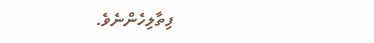ފިތާލިހެންނެވެ.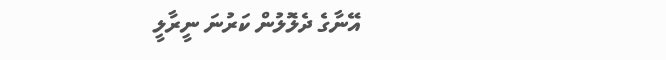އޭނާގެ ދެލޮލުން ކަރުނަ ނީރާލީ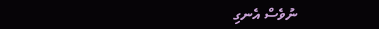ނުވެސް އެނގި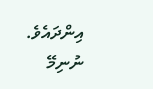އިންދައެވެ.
ނުނިމޭ